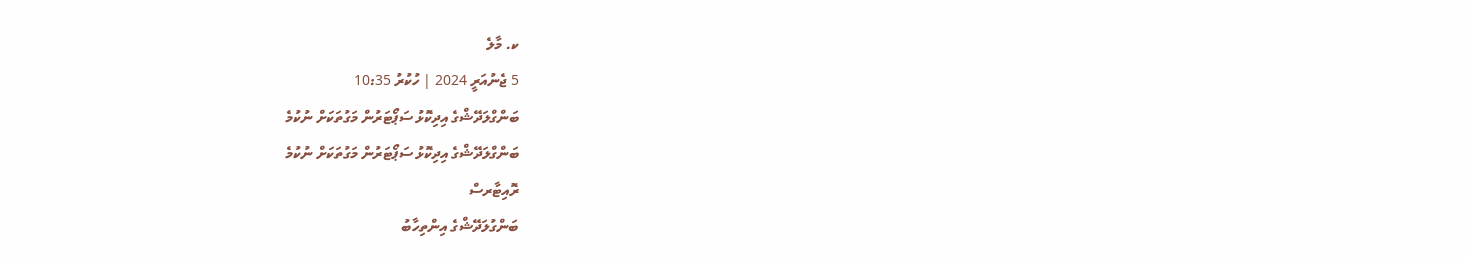ކ. މާލެ
5 ޖެނުއަރީ 2024 | ހުކުރު 10:35
ބަންގްލަދޭޝްގެ އިދިކޮޅު ސަޕޯޓަރުން މަގުތަކަށް ނުކުމެ
ބަންގްލަދޭޝްގެ އިދިކޮޅު ސަޕޯޓަރުން މަގުތަކަށް ނުކުމެ
ރޮއިޓާރސް
ބަންގުލަދޭޝްގެ އިންތިހާބު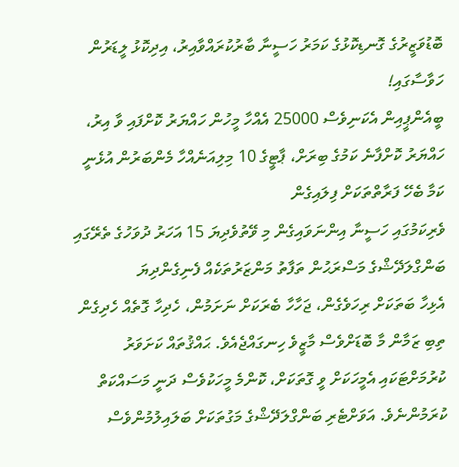ބޮޑުވަޒީރުގެ ގޮނޑިކޮޅުގެ ކަމަރު ހަސީނާ ބާރުކުރައްވާއިރު، އިދިކޮޅު ލީޑަރުން ހަވާސާގައި!
ބީއެންޕީއިން އެކަނިވެސް 25000 އެއްހާ މީހުން ހައްޔަރު ކޮށްފައި ވާ އިރު، ހައްޔަރު ކޮށްފާނެ ކަމުގެ ބިރަށް، ޕާޓީގެ 10 މިލިއަނެއްހާ މެންބަރުން އުޅެނީ ކަމާ ބެހޭ ފަރާތްތަކަށް ފިލައިގެން
ވެރިކަމުގައި ހަސީނާ އިންނަވައިގެން މި ވޭތުވެދިޔަ 15 އަހަރު ދުވަހުގެ ތެރޭގައި ބަންގްލަދޭޝްގެ މަސްރަޙުން ތަފާތު މަންޒަރުތަކެއް ފެނިގެންދިޔަ
އެޅިހާ ބަތަކަށް ރިހަވެގެން، ޖަހާހާ ބެރަކަށް ނަށަމުން، ހެދިހާ ގޮތެއް ހެދިގެން ތިބި ޒަމާން މާ ބޮޑަށްވެސް މާޒީވެ ހިނގައްޖެއެވެ. ޙައްޤުތައް ކަށަވަރު ކުރުމަށްޓަކައި އެމީހަކަށް ވީ ގޮތަކަށް، ކޮންމެ މީހަކުވެސް ދަނީ މަސައްކަތް ކުރަމުންނެވެ. އަވަށްޓެރި ބަންގްލަދޭޝްގެ މަގުތަކަށް ބަލައިލުމުންވެސް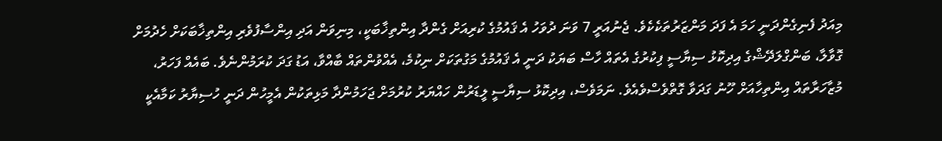މިއަދު ފެނިގެންދަނީ ހަމަ އެ ފަދަ މަންޒަރުތަކެކެވެ. ޖެނުއަރީ 7 ވަނަ ދުވަހު އެ ޤައުމުގެ ކުރިއަށް ގެންދާ އިންތިޚާބަކީ، މިނިވަން އަދި އިންސާފުވެރި އިންތިޚާބަކަށް ހެދުމަށް ގޮވާލާ، ބަންގްލަދޭޝްގެ އިދިކޮޅު ސިޔާސީ ފިކުރުގެ އެތައް ހާސް ބަޔަކު ދަނީ އެ ޤައުމުގެ މަގުތަކަށް ނިކުމެ، އެއްވުންތައް ބާއްވާ، އަޑު ގަދަ ކުރަމުންނެވެ. ބައެއް ފަހަރު، މުޒާހަރާތައް އިންތިހާއަށް ހޫނު ގަދަވާ ގޮތްވެސްވެއެވެ. ނަމަވެސް، އިދިކޮޅު ސިޔާސީ ލީޑަރުން ހައްޔަރު ކުރުމަށް ޖަހަމުންދާ މަޅިތަކުން އެމީހުން ދަނީ ހުސިޔާރު ކަމާއެކީ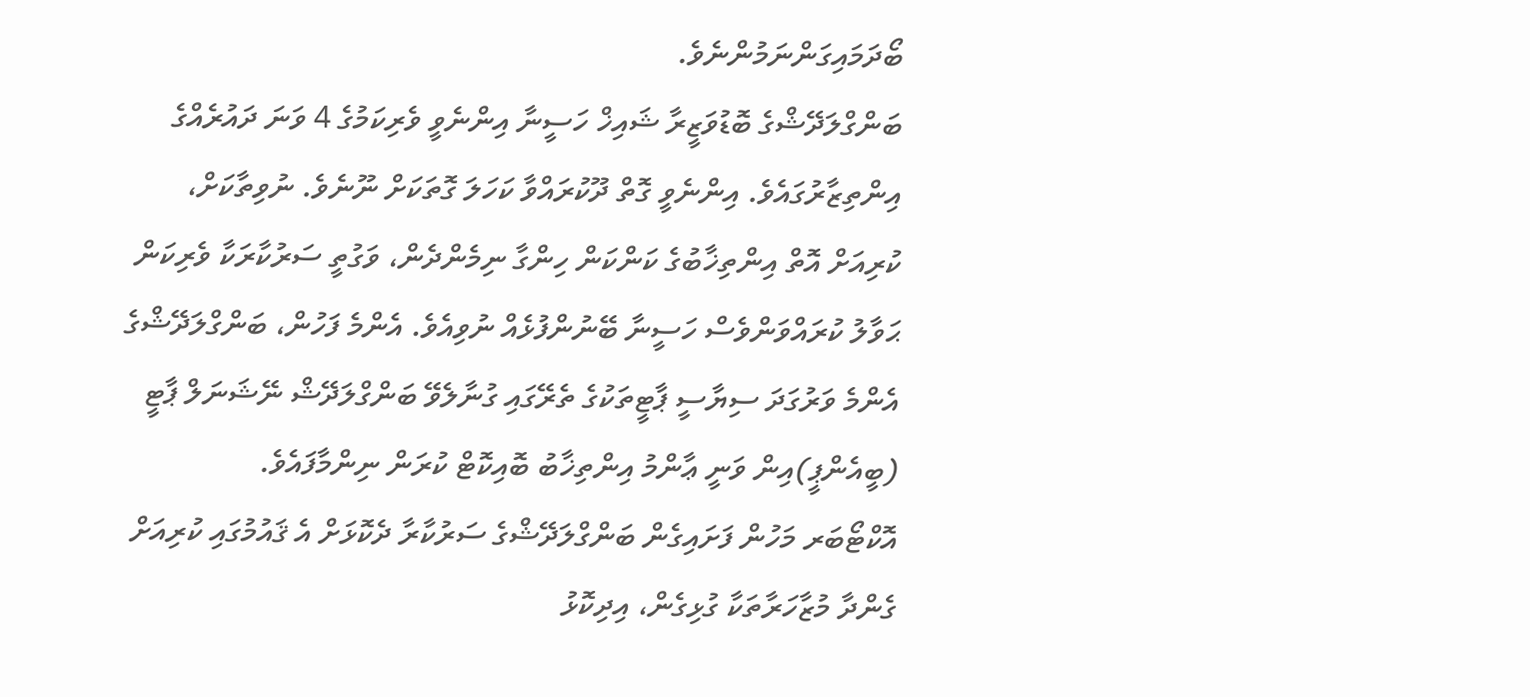ބޯދަމައިގަންނަމުންނެވެ.
ބަންގްލަދޭޝްގެ ބޮޑުވަޒީރާ ޝައިޚް ހަސީނާ އިންނެވީ ވެރިކަމުގެ 4 ވަނަ ދައުރެއްގެ އިންތިޒާރުގައެވެ. އިންނެވީ ގޮތް ދޫކުރައްވާ ކަހަލަ ގޮތަކަށް ނޫނެވެ. ނުވިތާކަށް، ކުރިއަށް އޮތް އިންތިޚާބުގެ ކަންކަން ހިންގާ ނިމެންދެން، ވަގުތީ ސަރުކާރަކާ ވެރިކަން ޙަވާލު ކުރައްވަންވެސް ހަސީނާ ބޭނުންފުޅެއް ނުވިއެވެ. އެންމެ ފަހުން، ބަންގްލަދޭޝްގެ އެންމެ ވަރުގަދަ ސިޔާސީ ޕާޓީތަކުގެ ތެރޭގައި ގުނާލެވޭ ބަންގްލަދޭޝް ނޭޝަނަލް ޕާޓީ (ބީއެންޕީ)އިން ވަނީ ޢާންމު އިންތިޚާބު ބޮއިކޮޓް ކުރަން ނިންމާފައެވެ.
އޮކްޓޯބަރ މަހުން ފަށައިގެން ބަންގްލަދޭޝްގެ ސަރުކާރާ ދެކޮޅަށް އެ ޤައުމުގައި ކުރިއަށް ގެންދާ މުޒާހަރާތަކާ ގުޅިގެން، އިދިކޮޅު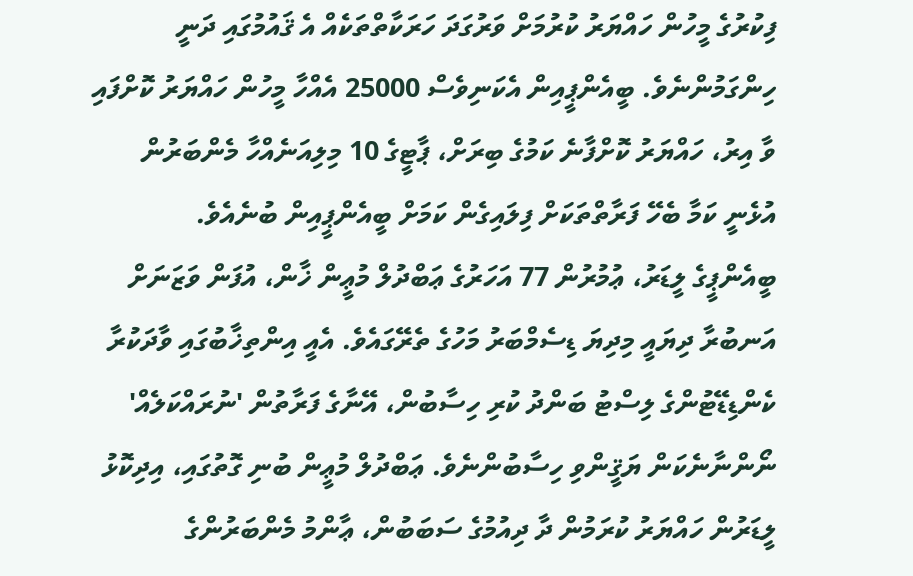ފިކުރުގެ މީހުން ހައްޔަރު ކުރުމަށް ވަރުގަދަ ހަރަކާތްތަކެއް އެ ޤައުމުގައި ދަނީ ހިންގަމުންނެވެ. ބީއެންޕީއިން އެކަނިވެސް 25000 އެއްހާ މީހުން ހައްޔަރު ކޮށްފައި ވާ އިރު، ހައްޔަރު ކޮށްފާނެ ކަމުގެ ބިރަށް، ޕާޓީގެ 10 މިލިއަނެއްހާ މެންބަރުން އުޅެނީ ކަމާ ބެހޭ ފަރާތްތަކަށް ފިލައިގެން ކަމަށް ބީއެންޕީއިން ބުނެއެވެ.
ބީއެންޕީގެ ލީޑަރު، ޢުމުރުން 77 އަހަރުގެ ޢަބްދުލް މުޢީން ޚާން، އުފަން ވަޒަނަށް އަނބުރާ ދިޔައީ މިދިޔަ ޑިސެމްބަރު މަހުގެ ތެރޭގައެވެ. އެއީ އިންތިޚާބުގައި ވާދަކުރާ ކެންޑިޑޭޓުންގެ ލިސްޓު ބަންދު ކުރި ހިސާބުން، އޭނާގެ ފަރާތުން 'ނުރައްކަލެއް' ނޯންނާނެކަން ޔަޤީންވި ހިސާބުންނެވެ. ޢަބްދުލް މުޢީން ބުނި ގޮތުގައި، އިދިކޮޅު ލީޑަރުން ހައްޔަރު ކުރަމުން ދާ ދިއުމުގެ ސަބަބުން، ޢާންމު މެންބަރުންގެ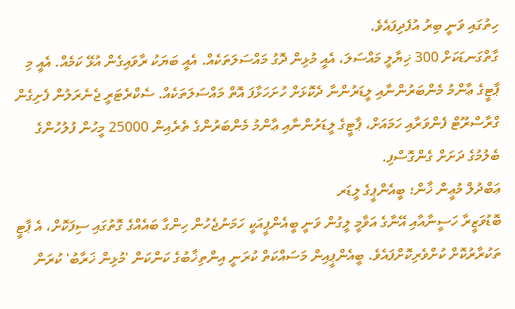ހިތުގައި ވަނީ ބިރު އުފެދިފައެވެ.
ގާތްގަނޑަކަށް 300 ޚިޔާލީ މައްސަލަ، އެއީ މުޅިން ދޮގު މައްސަލަތަކެއް. އެއީ ބަޔަކު ރާވައިގެން އުޅޭ ކަމެއް. އެއީ މި ޕާޓީގެ ޢާންމު މެންބަރުންނާއި ލީޑަރުންނާ ދެކޮޅަށް ހުށަހަޅާފަ އޮތް މައްސަލަތަކެއް. ސެކްރެޓަރީ ޖެނެރަލުން ފެށިގެން ގްރާސްރޫޓް ފެންވަރާއި ހަމައަށް، ޕާޓީގެ ލީޑަރުންނާއި ޢާންމު މެންބަރުންގެ ތެރެއިން 25000 މީހުން ފުލުހުންގެ ބެލުމުގެ ދަށަށް ގެންގޮސްފި.
ޢަބްދުލް މުޢީން ޚާން؛ ބީއެންޕީގެ ލީޑަރ
ބޮޑުވަޒީރާ ހަސީނާއާއި އޭނާގެ އަވާމީ ލީގުން ވަނީ ބީއެންޕީއަކީ ހަމަނުޖެހުން ހިންގާ ބައެއްގެ ގޮތުގައި ސިފަކޮށް، އެ ޕާޓީ ތަކުރާރުކޮށް ކުށްވެރިކޮށްފައެވެ. ބީއެންޕީއިން މަސައްކަތް ކުރަނީ އިންތިޚާބުގެ ކަންކަން 'މުޅިން ޚަރާބު' ކުރަން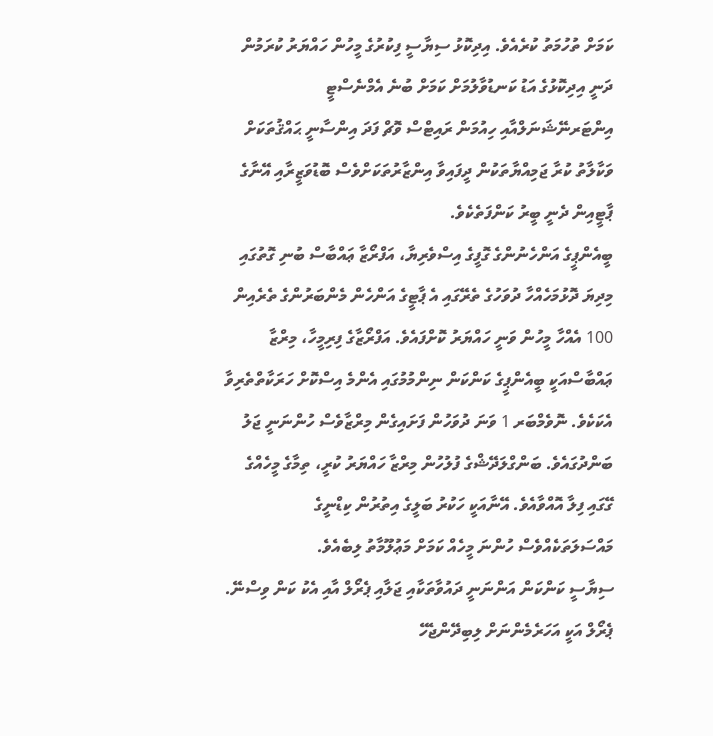ކަމަށް ތުހުމަތު ކުރެއެވެ. އިދިކޮޅު ސިޔާސީ ފިކުރުގެ މީހުން ހައްޔަރު ކުރަމުން ދަނީ އިދިކޮޅުގެ އަޑު ކަނޑުވާލުމަށް ކަމަށް ބުނެ އެމްނެސްޓީ އިންޓަރނޭޝަނަލްއާއި ހިއުމަން ރައިޓްސް ވޮޗް ފަދަ އިންސާނީ ޙައްޤުތަކަށް ވަކާލާތު ކުރާ ޖަމިއްޔާތަކުން ދީފައިވާ އިންޒާރުތަކަށްވެސް ބޮޑުވަޒީރާއި އޭނާގެ ޕާޓީއިން ދެނީ ބީރު ކަންފަތެކެވެ.
ބީއެންޕީގެ އަންހެނުންގެ ގޮފީގެ އިސްވެރިޔާ، އަފްރޯޒާ ޢައްބާސް ބުނި ގޮތުގައި މިދިޔަ ދޮޅުމަހެއްހާ ދުވަހުގެ ތެރޭގައި އެ ޕާޓީގެ އަންހެން މެންބަރުންގެ ތެރެއިން 100 އެއްހާ މީހުން ވަނީ ހައްޔަރު ކޮށްފައެވެ. އަފްރޯޒާގެ ފިރިމީހާ، މިރްޒާ ޢައްބާސްއަކީ ބީއެންޕީގެ ކަންކަން ނިންމުމުގައި އެންމެ އިސްކޮށް ހަރަކާތްތެރިވާ އެކަކެވެ. ނޮވެމްބަރ 1 ވަނަ ދުވަހުން ފަށައިގެން މިރްޒާވެސް ހުންނަނީ ޖަލު ބަންދުގައެވެ. ބަންގްލަދޭޝްގެ ފުލުހުން މިރްޒާ ހައްޔަރު ކުރީ، ތިމާގެ މީހެއްގެ ގޭގައި ފިލާ އޮއްވާއެވެ. އޭނާއަކީ ހަކުރު ބަލީގެ އިތުރުން ކިޑްނީގެ މައްސަލަތަކެއްވެސް ހުންނަ މީހެއް ކަމަށް މަޢުލޫމާތު ލިބެއެވެ.
ސިޔާސީ ކަންކަން އަންނަނީ ދައުވާތަކާއި ޖަލާއި ޕެރޯލް އާއި އެކު ކަން ވިސްނޭ. ޕެރޯލް އަކީ އަހަރެމެންނަށް ލިބިދޭންޖެހޭ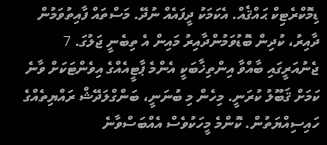ޑިމޮކްރެޓިކް ޙައްޤެއް. އެކަމަކު ދީފައެއް ނުދޭ. މަސްތައް ފާއިތުވަމުން ދާއިރު، ކުދިން ބޮޑުވަމުންދާއިރު މައިން އެ ތިބެނީ ޖަލުގަ. 7 ޖެނުއަރީގައި ބާއްވާ އިންތިޚާބަކީ އެންމެ ޕާޓީއެއްގެ އިވެންޓަކަށް ވާނެ ކަމަށް ޤަބޫލު ކުރަނީ. މިހެން މި ބުނަނީ، ބަންގްލަދޭޝް ރައްޔިތެއްގެ ހައިސިއްޔަތުން. ކޮންމެ މީހަކުވެސް އެއްބަސްވާނެ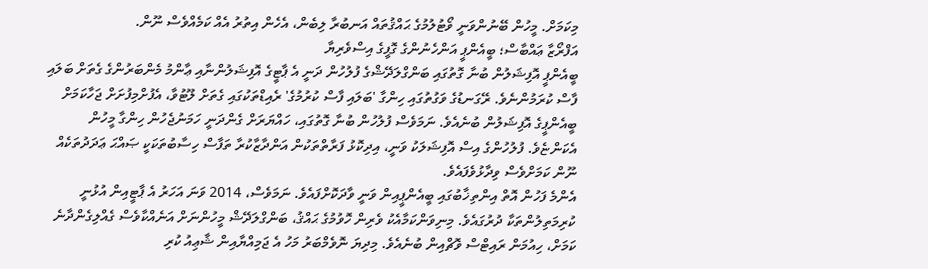މިކަމަށް. މީހުން ބޭނުންވަނީ ވޯޓުލުމުގެ ޙައްޤުތައް އަނބުރާ ލިބެން، އެހެން އިތުރު އެއް ކަމެއްވެސް ނޫން.
އަފްރޯޒާ ޢައްބާސް؛ ބީއެންޕީ އަންހެނުންގެ ގޮފީގެ އިސްވެރިޔާ
ބީއެންޕީ އޮފިޝަލުން ބުނާ ގޮތުގައި ބަންގްލަދޭޝްގެ ފުލުހުން ދަނީ އެ ޕާޓީގެ އޮފިޝަލުންނާއި ޢާންމު މެންބަރުންގެ ގެތަށް ބަލައި ފާސް ކުރަމުންނެވެ. ރޭގަނޑުގެ ވަގުތުގައި ހިންގާ 'ބަލައި ފާސް ކުރުމުގެ' ރެއިޑްތަކުގައި ގެތަށް ލޫޓުވާ، އެފުށްމިފުށަށް ޖަހާކަމަށް ބީއެންޕީގެ އޮފިޝަލުން ބުނެއެވެ. ނަމަވެސް ފުލުހުން ބުނާ ގޮތުގައި، ހައްޔަރަށް ގެންދަނީ ހަމަނުޖެހުން ހިންގާ މީހުން އެކަންޏެވެ. ފުލުހުންގެ އިސް އޮފިޝަލަކު ވަނީ، އިދިކޮޅު ފަރާތްތަކުން އަންދާޒާކުރާ ތަފާސް ހިސާބުތަކަކީ ޞައްޙަ ޢަދަދުތަކެއް ނޫން ކަމަށްވެސް ވިދާޅުވެފައެވެ.
އެންމެ ފަހުން އޮތް އިންތިޚާބުގައި ބީއެންޕީއިން ވަނީ ވާދަކޮށްފައެވެ. ނަމަވެސް، 2014 ވަނަ އަހަރު އެ ޕާޓީއިން އުޅުނީ ކުރިމަތިލުންތަކާ ދުރުގައެވެ. މިނިވަންކަމާއެކު ވެރިން ހޮވުމުގެ ޙައްޤު، ބަންގްލަދޭޝް މީހުންނަށް އަނެއްކާވެސް ގެއްލިގެންދާނެ ކަމަށް، ހިއުމަން ރައިޓްސް ވޮޗްއިން ބުނެއެވެ. މިދިޔަ ނޮވެމްބަރު މަހު އެ ޖަމިއްޔާއިން ޝާޢިއު ކުރި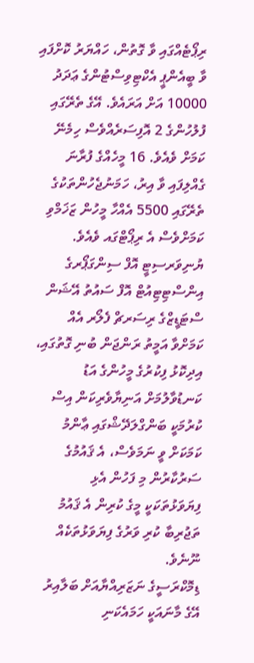ރިޕޯޓެއްގައި ވާ ގޮތުން، ހައްޔަރު ކޮށްފައި ވާ ބީއެންޕީ އެކްޓިވިސްޓުންގެ ޢަދަދު 10000 އަށް އަރައެވެ. އޭގެ ތެރޭގައި ފުލުހުންގެ 2 އޮފިސަރެއްވެސް ހިމެނޭ ކަމަށް ވެއެވެ. 16 މީހެއްގެ ފުރާނަ ގެއްލިފައި ވާ އިރު، ހަމަނުޖެހުންތަކުގެ ތެރޭގައި 5500 އެއްހާ މީހުން ޒަޚަމްވި ކަމަށްވެސް އެ ރިޕޯޓްގައ ވެއެވެ.
ޔުނިވަރސިޓީ އޮފް ސިންގަޕޯރގެ އިންސްޓިޓިއުޓް އޮފް ސައުތު އޭޝަން ސްޓަޑީޒްގެ ރިސަރޗް ފެލޯރ އެއް ކަމަށްވާ އަމީތު ރަންޖަން ބުނި ގޮތުގައި، އިދިކޮޅު ފިކުރުގެ މީހުންގެ އަޑު ކަނޑުވާލުމަށް އަނިޔާވެރިކަން އިސް ކުރުމަކީ ބަންގްލަދޭޝްގައި ޢާންމު ކަމަކަށް ވީ ނަމަވެސް، އެ ޤައުމުގެ ސަރުކާރުން މި ފަހުން އެޅި ފިޔަވަޅުތަކަކީ މީގެ ކުރިން އެ ޤައުމު ތަޖުރިބާ ކުރި ވަރުގެ ފިޔަވަޅުތަކެއް ނޫނެވެ.
ޑިމޮކްރަސީގެ ނަޒަރިއްޔާއަށް ބަލާއިރު އޭގެ މާނައަކީ ހަމައެކަނި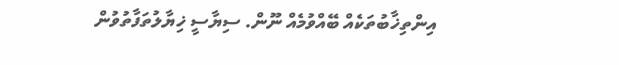އިންތިޚާބުތަކެއް ބޭއްވުމެއް ނޫން. ސިޔާސީ ޚިޔާލުތަފާތުވުން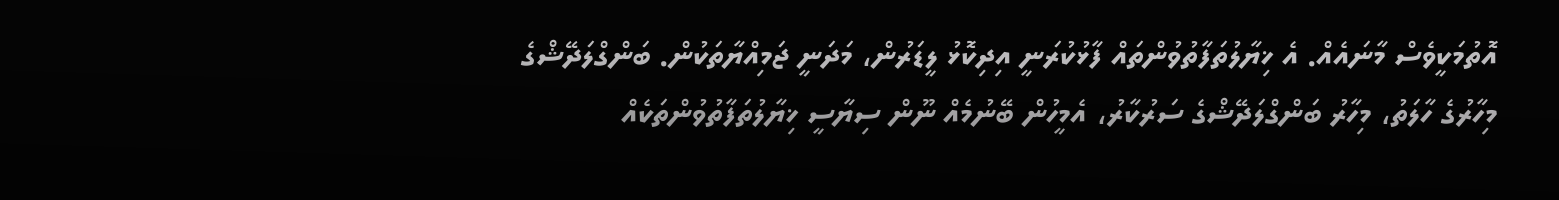އޮތުމަކީވެސް މާނައެއް. އެ ޚިޔާލުތަފާތުވުންތައް ފާޅުކުރަނީ އިދިކޮޅު ލީޑަރުން، މަދަނީ ޖަމިއްޔާތަކުން. ބަންގްލަދޭޝްގެ މިހާރުގެ ހާލަތު، މިހާރު ބަންގްލަދޭޝްގެ ސަރުކާރު، އެމީހުން ބޭނުމެއް ނޫން ސިޔާސީ ޚިޔާލުތަފާތުވުންތަކެއް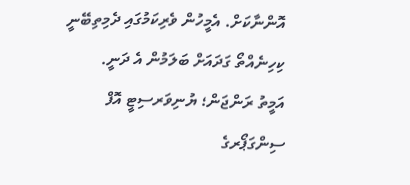އޮންނާކަށް. އެމީހުން ވެރިކަމުގައި ދެމިތިބޭނީ ކިހިނެއްތޯ ގަދައަށް ބަލަމުން އެ ދަނީ.
އަމީތު ރަންޖަން؛ ޔުނިވަރސިޓީ އޮފް ސިންގަޕޯރގެ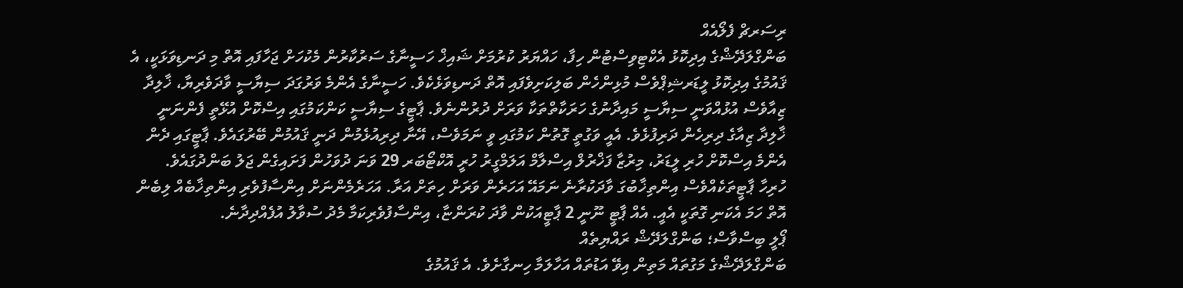ރިސަރޗް ފެލޯއެއް
ބަންގްލަދޭޝްގެ އިދިކޮޅު އެކްޓިވިސްޓުން ހިފާ، ހައްޔަރު ކުރުމަށް ޝައިޚް ހަސީނާގެ ސަރުކާރުން މެކުހަށް ޖަހާފައި އޮތް މި ދަނޑިވަޅަކީ، އެ ޤައުމުގެ އިދިކޮޅު ލީޑަރޝިޕްވެސް މުޅިންހެން ބަލިކަށިވެފައި އޮތް ދަނޑިވަޅެކެވެ. ހަސީނާގެ އެންމެ ވަރުގަދަ ސިޔާސީ ވާދަވެރިޔާ، ޚާލިދާ ޒިއާވެސް އުޅުއްވަނީ ސިޔާސީ މައިދާނުގެ ހަރަކާތްތަކާ ވަރަށް ދުރުންނެވެ. ޕާޓީގެ ސިޔާސީ ކަންކަމުގައި އިސްކޮށް އުޅޭތީ ފެންނަނީ ޚާލިދާ ޒިއާގެ ދިރިހެން ދަރިފުޅެވެ. އެއީ ވަގުތީ ގޮތުން ކަމުގައި ވީ ނަމަވެސް، އޭނާ ދިރިއުޅެމުން ދަނީ ޤައުމުން ބޭރުގައެވެ. ޕާޓީގައި ދެން އެންމެ އިސްކޮށް ހުރި ލީޑަރު، މިރުޒާ ފަޚްރުލް އިސްލާމް އަލަމްގީރު ހުރީ އޮކްޓޯބަރ 29 ވަނަ ދުވަހުން ފަށައިގެން ޖަލު ބަންދުގައެވެ.
ހުރިހާ ޕާޓީތަކެއްވެސް އިންތިޚާބުގަ ވާދަކުރާނެ ނަމައޭ އަހަރެން ވަރަށް ހިތަށް އަރާ. އަހަރެމެންނަށް އިންސާފުވެރި އިންތިޚާބެއް ލިބެން އޮތް ހަމަ އެކަނި ގޮތަކީ އެއީ. އެއް ޕާޓީ ނޫނީ 2 ޕާޓީއަކުން ވާދަ ކުރަންޏާ، އިންސާފުވެރިކަމާ މެދު ސުވާލު އުފެއްދިދާނެ.
ޕޯލީ ބިސްވާސް؛ ބަންގްލަދޭޝް ރައްޔިތެއް
ބަންގްލަދޭޝްގެ މަގުތައް މަތިން އިވޭ އަޑުތައް އަހާލަމާ ހިނގާށެވެ. އެ ޤައުމުގެ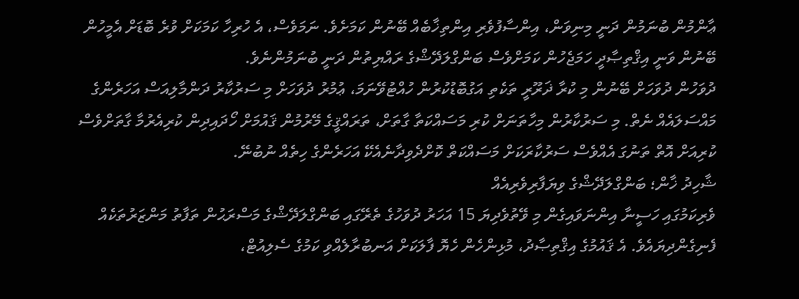ޢާންމުން ބުނަމުން ދަނީ މިނިވަން، އިންސާފުވެރި އިންތިޚާބެއް ބޭނުން ކަމަށެވެ. ނަމަވެސް، އެ ހުރިހާ ކަމަކަށް ވުރެ ބޮޑަށް އެމީހުން ބޭނުން ވަނީ އިޤްތިޞާދީ ހަމަޖެހުން ކަމަށްވެސް ބަންގްލަދޭޝްގެ ރައްޔިތުން ދަނީ ބުނަމުންނެވެ.
ދުވަހުން ދުވަހަށް ބޭނުން މި ކުރާ ޛަރޫރީ ތަކެތި އަގުބޮޑުކުރުން ހުއްޓުވޭނަމަ، ޢުމުރު ދުވަހަށް މި ސަރުކާރު ދަންމާލިއަސް އަހަރެންގެ މައްސަލައެއް ނެތް. މި ސަރުކާރުން މިހާތަނަށް ކުރި މަސައްކަތާ ގާތަށް، ތަރައްޤީގެ މޭރުމުން ޤައުމަށް ހޯދައިދިން ކުރިއެރުމާ ގާތަށްވެސް ކުރިއަށް އޮތް ތަނުގަ އެއްވެސް ސަރުކާރަކަށް މަސައްކަތް ކޮށްދެވިދާނެއެކޭ އަހަރެންގެ ހިތެއް ނުބުނޭ.
ޝާހިދު ޚާން؛ ބަންގްލަދޭޝްގެ ވިޔަފާރިވެރިއެއް
ވެރިކަމުގައި ހަސީނާ އިންނަވައިގެން މި ވޭތުވެދިޔަ 15 އަހަރު ދުވަހުގެ ތެރޭގައި ބަންގްލަދޭޝްގެ މަސްރަޙުން ތަފާތު މަންޒަރުތަކެއް ފެނިގެންދިޔައެވެ. އެ ޤައުމުގެ އިޤްތިޞާދު، މުޅިންހެން ހެޔޮ ފާލަކަށް އަނބުރާލެއްވި ކަމުގެ ސެލިއުޓް،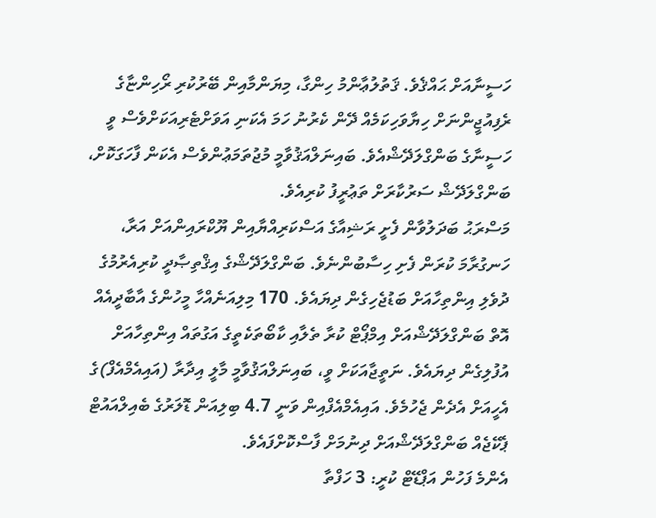ހަސީނާއަށް ޙައްޤެވެ. ޤަތުލުޢާންމު ހިންގާ، މިޔަންމާއިން ބޭރުކުރި ރޯހިންޏާގެ ރެފިއުޖީންނަށް ހިޔާވަހިކަމެއް ދޭން ކެރުނު ހަމަ އެކަނި އަވަށްޓެރިއަކަށްވެސް ވީ ހަސީނާގެ ބަންގްލަދޭޝްއެވެ. ބައިނަލްއަޤުވާމީ މުޖުތަމަޢުންވެސް އެކަން ފާހަގަކޮށް، ބަންގްލަދޭޝް ސަރުކާރަށް ތަޢުރީފު ކުރިއެވެ.
މަސްރަޙު ބަދަލުވާން ފެށީ ރަޝިއާގެ އަސްކަރިއްޔާއިން ޔޫކްރައިންއަށް އަރާ، ހަނގުރާމަ ކުރަން ފެށި ހިސާބުންނެވެ. ބަންގްލަދޭޝްގެ އިޤްތިޞާދީ ކުރިއެރުމުގެ ދުވެލި އިންތިހާއަށް ބަޑުޖެހިގެން ދިޔައެވެ. 170 މިލިއަނެއްހާ މީހުންގެ އާބާދީއެއް އޮތް ބަންގްލަދޭޝްއަށް އިމްޕޯޓް ކުރާ ތެލާއި ކާބޯތަކެތީގެ އަގުތައް އިންތިހާއަށް އުފުލިގެން ދިޔައެވެ. ނަތީޖާއަކަށް ވީ، ބައިނަލްއަޤުވާމީ މާލީ އިދާރާ (އައިއެމްއެފް)ގެ އެހީއަށް އެދެން ޖެހުމެވެ. އައިއެމްއެފްއިން ވަނީ 4.7 ބިލިއަން ޑޮލަރުގެ ބެއިލްއައުޓް ޕެކޭޖެއް ބަންގްލަދޭޝްއަށް ދިނުމަށް ފާސްކޮށްފައެވެ.
އެންމެ ފަހުން އަޕްޑޭޓް ކުރީ: 3 ހަފްތާ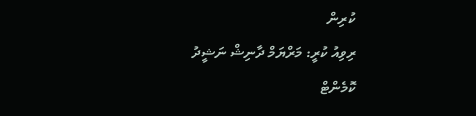ކުރިން
ރިވިއު ކުރީ: މަރްޔަމް ދާނިޝް ނަޝީދު
ކޮމެންޓް